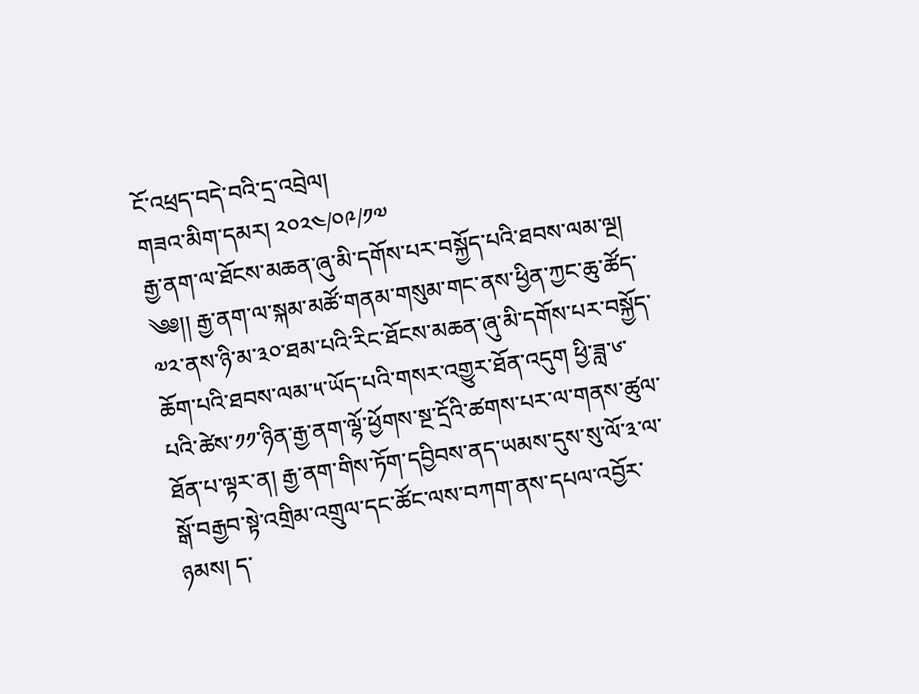ངོ་འཕྲད་བདེ་བའི་དྲ་འབྲེལ།
གཟའ་མིག་དམར། ༢༠༢༤/༠༩/༡༧
རྒྱ་ནག་ལ་ཐོངས་མཆན་ཞུ་མི་དགོས་པར་བསྐྱོད་པའི་ཐབས་ལམ་ལྔ།
༄༅།། རྒྱ་ནག་ལ་སྐམ་མཚོ་གནམ་གསུམ་གང་ནས་ཕྱིན་ཀྱང་ཆུ་ཚོད་༧༢་ནས་ཉི་མ་༣༠་ཐམ་པའི་རིང་ཐོངས་མཆན་ཞུ་མི་དགོས་པར་བསྐྱོད་ཆོག་པའི་ཐབས་ལམ་༥་ཡོད་པའི་གསར་འགྱུར་ཐོན་འདུག ཕྱི་ཟླ་༦་པའི་ཚེས་༡༡་ཉིན་རྒྱ་ནག་ལྷོ་ཕྱོགས་སྔ་དྲོའི་ཚགས་པར་ལ་གནས་ཚུལ་ཐོན་པ་ལྟར་ན། རྒྱ་ནག་གིས་ཏོག་དབྱིབས་ནད་ཡམས་དུས་སུ་ལོ་༣་ལ་སྒོ་བརྒྱབ་སྟེ་འགྲིམ་འགྲུལ་དང་ཚོང་ལས་བཀག་ནས་དཔལ་འབྱོར་ཉམས། ད་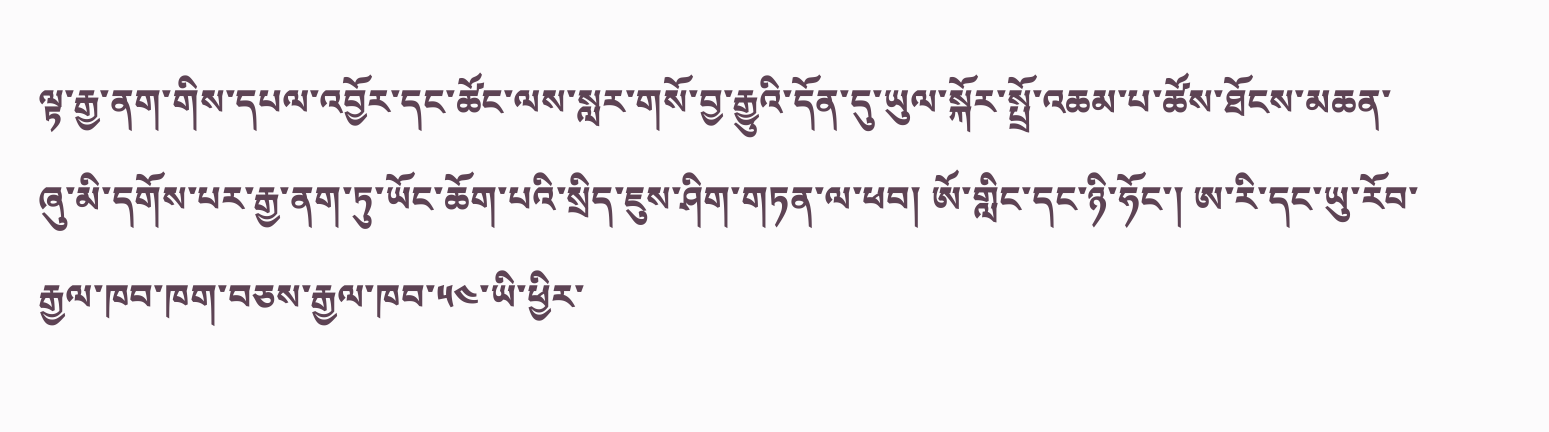ལྟ་རྒྱ་ནག་གིས་དཔལ་འབྱོར་དང་ཚོང་ལས་སླར་གསོ་བྱ་རྒྱུའི་དོན་དུ་ཡུལ་སྐོར་སྤྲོ་འཆམ་པ་ཚོས་ཐོངས་མཆན་ཞུ་མི་དགོས་པར་རྒྱ་ནག་ཏུ་ཡོང་ཆོག་པའི་སྲིད་ཇུས་ཤིག་གཏན་ལ་ཕབ། ཨོ་གླིང་དང་ཉི་ཧོང་། ཨ་རི་དང་ཡུ་རོབ་རྒྱལ་ཁབ་ཁག་བཅས་རྒྱལ་ཁབ་༥༤་ཡི་ཕྱིར་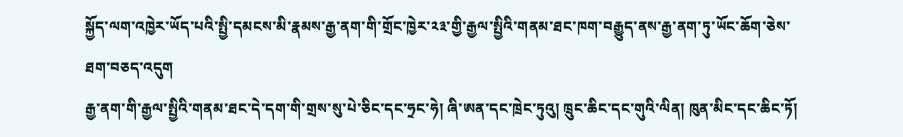སྐྱོད་ལག་འཁྱེར་ཡོད་པའི་སྤྱི་དམངས་མི་རྣམས་རྒྱ་ནག་གི་གྲོང་ཁྱེར་༢༣་གྱི་རྒྱལ་སྤྱིའི་གནམ་ཐང་ཁག་བརྒྱུད་ནས་རྒྱ་ནག་ཏུ་ཡོང་ཆོག་ཅེས་ཐག་བཅད་འདུག
རྒྱ་ནག་གི་རྒྱལ་སྤྱིའི་གནམ་ཐང་དེ་དག་གི་གྲས་སུ་པེ་ཅིང་དང་ཧྲང་ཧེ། ཞི་ཨན་དང་ཁྲེང་ཏུའུ། ཁྲུང་ཆིང་དང་གུའི་ལིན། ཁུན་མིང་དང་ཆིང་ཏོ།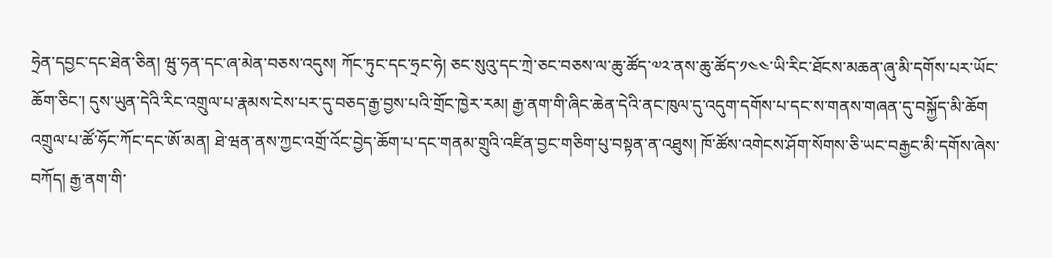ཧྲེན་དབྱང་དང་ཐེན་ཅིན། ཝུ་ཧན་དང་ཞ་མེན་བཅས་འདུས། ཀོང་ཏུང་དང་ཧྲང་ཧེ། ཅང་སུའུ་དང་ཀྲེ་ཅང་བཅས་ལ་ཆུ་ཚོད་༧༢་ནས་ཆུ་ཚོད་༡༤༤་ཡི་རིང་ཐོངས་མཆན་ཞུ་མི་དགོས་པར་ཡོང་ཆོག་ཅིང་། དུས་ཡུན་དེའི་རིང་འགྲུལ་པ་རྣམས་ངེས་པར་དུ་བཅད་རྒྱ་བྱས་པའི་གྲོང་ཁྱེར་རམ། རྒྱ་ནག་གི་ཞིང་ཆེན་དེའི་ནང་ཁུལ་དུ་འདུག་དགོས་པ་དང་ས་གནས་གཞན་དུ་བསྐྱོད་མི་ཆོག འགྲུལ་པ་ཚོ་ཧོང་ཀོང་དང་ཨོ་མན། ཐེ་ཝན་ནས་ཀྱང་འགྲོ་འོང་བྱེད་ཆོག་པ་དང་གནམ་གྲུའི་འཛིན་བྱང་གཅིག་པུ་བསྟན་ན་འཐུས། ཁོ་ཚོས་འགེངས་ཤོག་སོགས་ཅི་ཡང་བརྒྱང་མི་དགོས་ཞེས་བཀོད། རྒྱ་ནག་གི་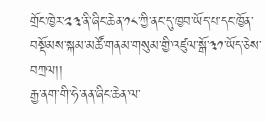གྲོང་ཁྱེར་༢༣་ནི་ཞིང་ཆེན་༡༨་ཀྱི་ནང་དུ་ཁྱབ་ཡོད་པ་དང་ཁྱོན་བསྡོམས་སྐམ་མཚོ་གནམ་གསུམ་གྱི་འཛུལ་སྒོ་༣༡་ཡོད་ཅེས་བཀྲལ།།
རྒྱ་ནག་གི་ཧེ་ནན་ཞིང་ཆེན་ལ་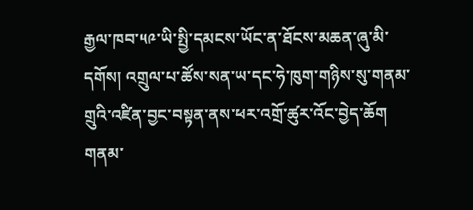རྒྱལ་ཁབ་༥༩་ཡི་སྤྱི་དམངས་ཡོང་ན་ཐོངས་མཆན་ཞུ་མི་དགོས། འགྲུལ་པ་ཚོས་སན་ཡ་དང་ཧེ་ཁུག་གཉིས་སུ་གནམ་གྲུའི་འཛིན་བྱང་བསྟན་ནས་ཕར་འགྲོ་ཚུར་འོང་བྱེད་ཆོག གནམ་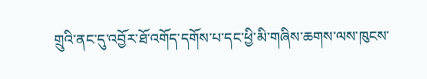གྲུའི་ནང་དུ་འབྱོར་ཐོ་འགོད་དགོས་པ་དང་ཕྱི་མི་གཞིས་ཆགས་ལས་ཁུངས་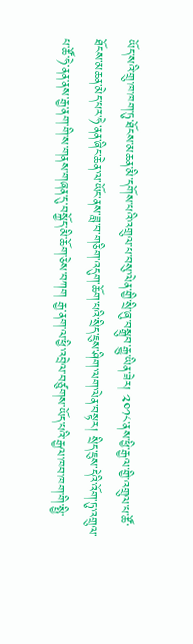ཡོད་སའི་གྲུ་ཁ་ཁག་ཏུ་ཐོངས་མཆན་མི་དགོས་པའི་འགྲུལ་པ་བསུ་ལེན་གྱི་སྲི་ཞུ་བསྒྲུབ་རྒྱུ་ཡིན་ཟེར། ༢༠༡༨་ནས་ཕྱི་རྒྱལ་གྱི་འགྲུལ་པ་ཚོ་ཐོངས་མཆན་མེད་པར་ཧེ་ནན་ཞིང་ཆེན་ལ་ཡོང་ནས་ཟླ་བ་གཅིག་འདུག་ཆོག་པའི་སྲིད་ཇུས་ཤིག་ལག་ལེན་བསྟར། སྲིད་ཇུས་དེའི་འོག་ཏུ་འགྲུལ་པ་ཚོ་ཧེ་ནན་ནས་རྒྱ་ནག་གི་ས་གནས་གཞན་དུ་བསྐྱོད་མི་ཆོག་ཅེས་བཀག རྒྱ་ནག་ལ་ཕྱི་འབྲེལ་བཙུགས་ཡོད་པའི་རྒྱལ་ཁབ་ཁག་གི་སྤྱི་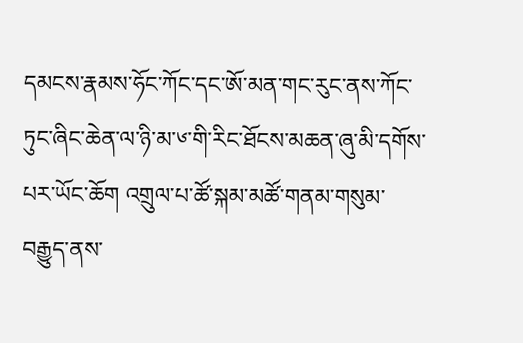དམངས་རྣམས་ཧོང་ཀོང་དང་ཨོ་མན་གང་རུང་ནས་ཀོང་ཏུང་ཞིང་ཆེན་ལ་ཉི་མ་༦་གི་རིང་ཐོངས་མཆན་ཞུ་མི་དགོས་པར་ཡོང་ཆོག འགྲུལ་པ་ཚོ་སྐམ་མཚོ་གནམ་གསུམ་བརྒྱུད་ནས་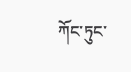ཀོང་ཏུང་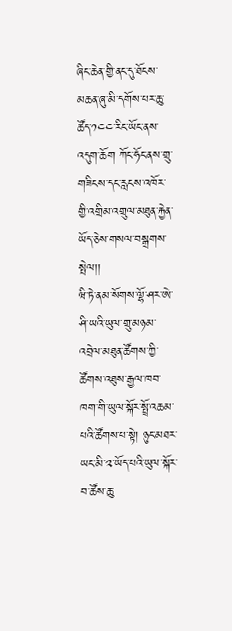ཞིང་ཆེན་གྱི་ནང་དུ་ཐོངས་མཆན་ཞུ་མི་དགོས་པར་ཆུ་ཚོད་༡༤༤་རིང་ཡོང་ནས་འདུག་ཆོག ཀོང་ཧོང་ནས་གྲུ་གཟིངས་དང་རླངས་འཁོར་གྱི་འགྲིམ་འགྲུལ་མཐུན་རྐྱེན་ཡོད་ཅེས་གསལ་བསྒྲགས་སྤེལ།།
ཝི་ཏེ་ནམ་སོགས་ལྷོ་ཤར་ཨེ་ཤི་ཡའི་ཡུལ་གྲུ་མཉམ་འབྲེལ་མཐུན་ཚོགས་ཀྱི་ཚོགས་འཐུས་རྒྱལ་ཁབ་ཁག་གི་ཡུལ་སྐོར་སྤྲོ་འཆམ་པའི་ཚོགས་པ་སྟེ། ཉུང་མཐར་ཡང་མི་༢་ཡོད་པའི་ཡུལ་སྐོར་བ་ཚོས་ཆུ་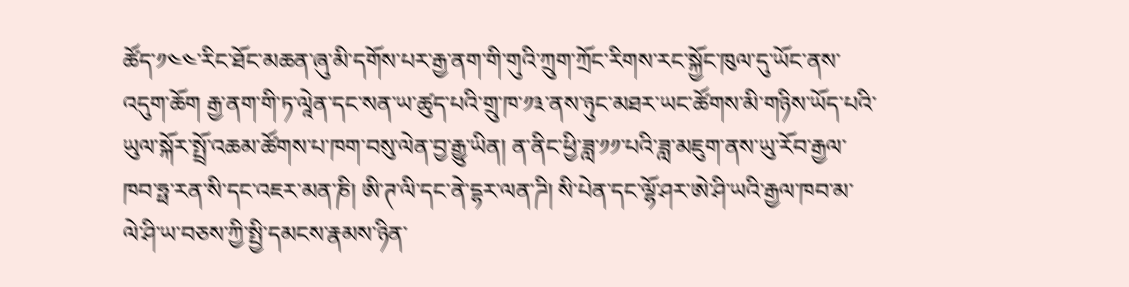ཚོད་༡༤༤་རིང་ཐོང་མཆན་ཞུ་མི་དགོས་པར་རྒྱ་ནག་གི་གུའི་ཀྲུག་ཀྲོང་རིགས་རང་སྐྱོང་ཁུལ་དུ་ཡོང་ནས་འདུག་ཆོག རྒྱ་ནག་གི་ཏ་ལཱེན་དང་སན་ཡ་ཚུད་པའི་གྲུ་ཁ་༡༣་ནས་ཉུང་མཐར་ཡང་ཚོགས་མི་གཉིས་ཡོད་པའི་ཡུལ་སྐོར་སྤྲོ་འཆམ་ཚོགས་པ་ཁག་བསུ་ལེན་བྱ་རྒྱུ་ཡིན། ན་ནིང་ཕྱི་ཟླ་༡༡་པའི་ཟླ་མཇུག་ནས་ཡུ་རོབ་རྒྱལ་ཁབ་ཧྥ་རན་སི་དང་འཇར་མན་ཎི། ཨི་ཊ་ལི་དང་ནེ་དྷར་ལན་ཌི། སི་པེན་དང་ལྷོ་ཤར་ཨེ་ཤི་ཡའི་རྒྱལ་ཁབ་མ་ལེ་ཤི་ཡ་བཅས་ཀྱི་སྤྱི་དམངས་རྣམས་ཉིན་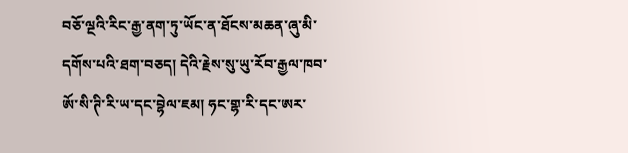བཅོ་ལྔའི་རིང་རྒྱ་ནག་ཏུ་ཡོང་ན་ཐོངས་མཆན་ཞུ་མི་དགོས་པའི་ཐག་བཅད། དེའི་རྗེས་སུ་ཡུ་རོབ་རྒྱལ་ཁབ་ཨོ་སི་ཊི་རི་ཡ་དང་བྷེལ་ཇམ། ཧང་གྷ་རི་དང་ཨར་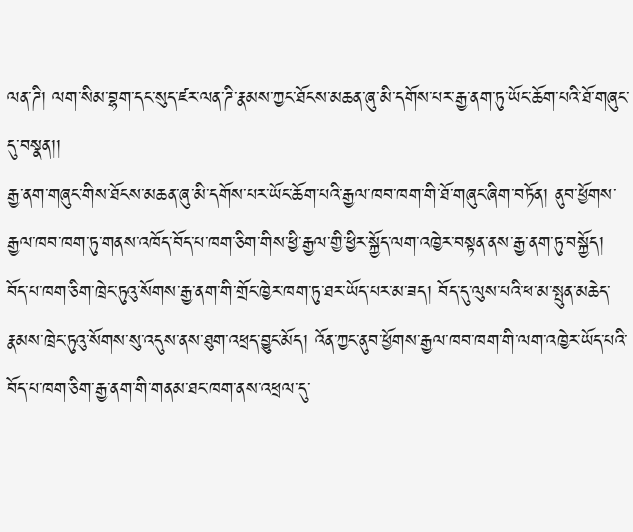ལན་ཌི། ལག་སིམ་བྷག་དང་སུད་ཛར་ལན་ཌི་རྣམས་ཀྱང་ཐོངས་མཆན་ཞུ་མི་དགོས་པར་རྒྱ་ནག་ཏུ་ཡོང་ཆོག་པའི་ཐོ་གཞུང་དུ་བསྣན།།
རྒྱ་ནག་གཞུང་གིས་ཐོངས་མཆན་ཞུ་མི་དགོས་པར་ཡོང་ཆོག་པའི་རྒྱལ་ཁབ་ཁག་གི་ཐོ་གཞུང་ཞིག་བཏོན། ནུབ་ཕྱོགས་རྒྱལ་ཁབ་ཁག་ཏུ་གནས་འཁོད་བོད་པ་ཁག་ཅིག་གིས་ཕྱི་རྒྱལ་གྱི་ཕྱིར་སྐྱོད་ལག་འཁྱེར་བསྟན་ནས་རྒྱ་ནག་ཏུ་བསྐྱོད། བོད་པ་ཁག་ཅིག་ཁྲེང་ཏུའུ་སོགས་རྒྱ་ནག་གི་གྲོང་ཁྱེར་ཁག་ཏུ་ཐར་ཡོད་པར་མ་ཟད། བོད་དུ་ལུས་པའི་ཕ་མ་སྤུན་མཆེད་རྣམས་ཁྲེང་ཏུའུ་སོགས་སུ་འདུས་ནས་ཐུག་འཕྲད་བྱུང་མོད། འོན་ཀྱང་ནུབ་ཕྱོགས་རྒྱལ་ཁབ་ཁག་གི་ལག་འཁྱེར་ཡོད་པའི་བོད་པ་ཁག་ཅིག་རྒྱ་ནག་གི་གནམ་ཐང་ཁག་ནས་འཕྲལ་དུ་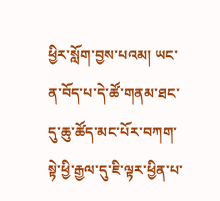ཕྱིར་སློག་བྱས་པའམ། ཡང་ན་བོད་པ་དེ་ཚོ་གནམ་ཐང་དུ་ཆུ་ཚོད་མང་པོར་བཀག་སྟེ་ཕྱི་རྒྱལ་དུ་ཇི་ལྟར་ཕྱིན་པ་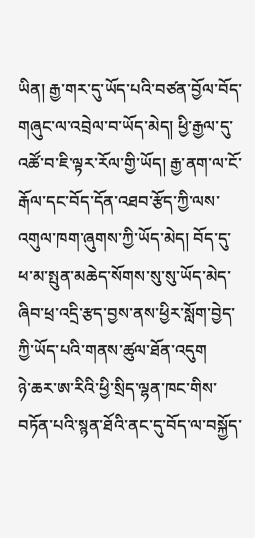ཡིན། རྒྱ་གར་དུ་ཡོད་པའི་བཙན་བྱོལ་བོད་གཞུང་ལ་འབྲེལ་བ་ཡོད་མེད། ཕྱི་རྒྱལ་དུ་འཚོ་བ་ཇི་ལྟར་རོལ་གྱི་ཡོད། རྒྱ་ནག་ལ་ངོ་རྒོལ་དང་བོད་དོན་འཐབ་རྩོད་ཀྱི་ལས་འགུལ་ཁག་ཞུགས་ཀྱི་ཡོད་མེད། བོད་དུ་ཕ་མ་སྤུན་མཆེད་སོགས་སུ་སུ་ཡོད་མེད་ཞིབ་ཕྲ་འདྲི་རྩད་བྱས་ནས་ཕྱིར་སློག་བྱེད་ཀྱི་ཡོད་པའི་གནས་ཚུལ་ཐོན་འདུག
ཉེ་ཆར་ཨ་རིའི་ཕྱི་སྲིད་ལྷན་ཁང་གིས་བཏོན་པའི་སྙན་ཐོའི་ནང་དུ་བོད་ལ་བསྐྱོད་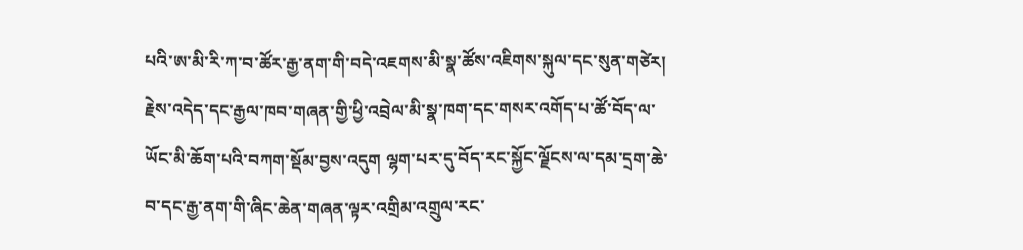པའི་ཨ་མི་རི་ཀ་བ་ཚོར་རྒྱ་ནག་གི་བདེ་འཇགས་མི་སྣ་ཚོས་འཇིགས་སྐུལ་དང་སུན་གཙེར། རྗེས་འདེད་དང་རྒྱལ་ཁབ་གཞན་གྱི་ཕྱི་འབྲེལ་མི་སྣ་ཁག་དང་གསར་འགོད་པ་ཚོ་བོད་ལ་ཡོང་མི་ཆོག་པའི་བཀག་སྡོམ་བྱས་འདུག ལྷག་པར་དུ་བོད་རང་སྐྱོང་ལྗོངས་ལ་དམ་དྲག་ཆེ་བ་དང་རྒྱ་ནག་གི་ཞིང་ཆེན་གཞན་ལྟར་འགྲིམ་འགྲུལ་རང་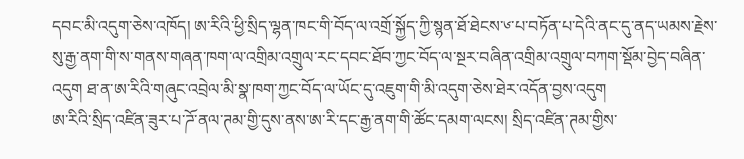དབང་མི་འདུག་ཅེས་འཁོད། ཨ་རིའི་ཕྱི་སྲིད་ལྷན་ཁང་གི་བོད་ལ་འགྲོ་སྐྱོད་ཀྱི་སྙན་ཐོ་ཐེངས་༦་པ་བཏོན་པ་དེའི་ནང་དུ་ནད་ཡམས་རྗེས་སུ་རྒྱ་ནག་གི་ས་གནས་གཞན་ཁག་ལ་འགྲིམ་འགྲུལ་རང་དབང་ཐོབ་ཀྱང་བོད་ལ་སྔར་བཞིན་འགྲིམ་འགྲུལ་བཀག་སྡོམ་བྱེད་བཞིན་འདུག ཐ་ན་ཨ་རིའི་གཞུང་འབྲེལ་མི་སྣ་ཁག་ཀྱང་བོད་ལ་ཡོང་དུ་འཇུག་གི་མི་འདུག་ཅེས་ཐེར་འདོན་བྱས་འདུག
ཨ་རིའི་སྲིད་འཛིན་ཟུར་པ་ཌོ་ནལ་ཊམ་གྱི་དུས་ནས་ཨ་རི་དང་རྒྱ་ནག་གི་ཚོང་དམག་ལངས། སྲིད་འཛིན་ཊམ་གྱིས་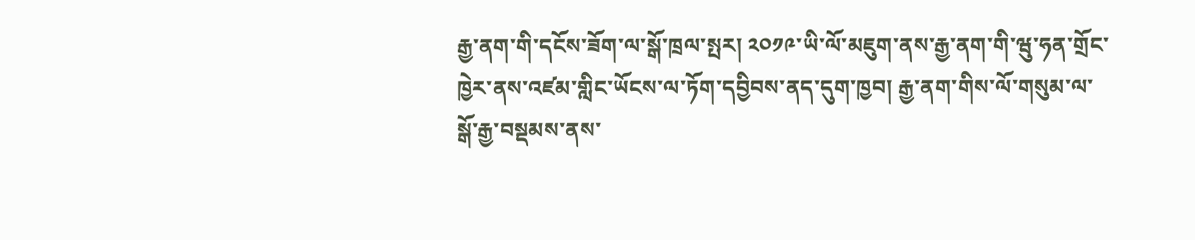རྒྱ་ནག་གི་དངོས་ཟོག་ལ་སྒོ་ཁྲལ་སྤར། ༢༠༡༩་ཡི་ལོ་མཇུག་ནས་རྒྱ་ནག་གི་ཝུ་ཧན་གྲོང་ཁྱེར་ནས་འཛམ་གླིང་ཡོངས་ལ་ཏོག་དབྱིབས་ནད་དུག་ཁྱབ། རྒྱ་ནག་གིས་ལོ་གསུམ་ལ་སྒོ་རྒྱ་བསྡམས་ནས་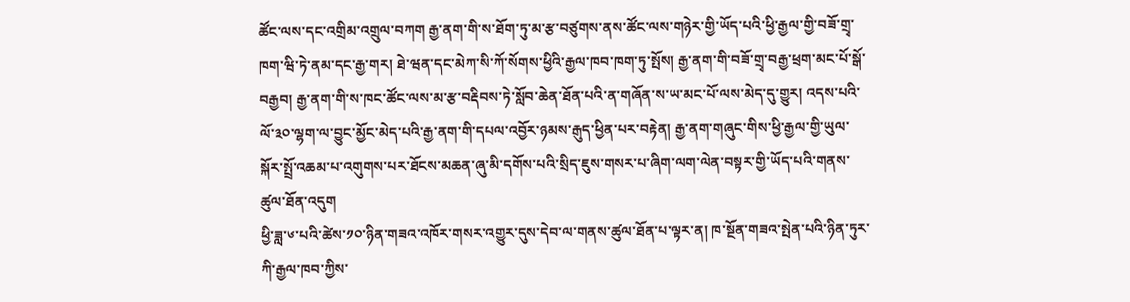ཚོང་ལས་དང་འགྲིམ་འགྲུལ་བཀག རྒྱ་ནག་གི་ས་ཐོག་ཏུ་མ་རྩ་བཙུགས་ནས་ཚོང་ལས་གཉེར་གྱི་ཡོད་པའི་ཕྱི་རྒྱལ་གྱི་བཟོ་གྲྭ་ཁག་ཝི་ཏེ་ནམ་དང་རྒྱ་གར། ཐེ་ཝན་དང་མེཀ་སི་ཀོ་སོགས་ཕྱིའི་རྒྱལ་ཁབ་ཁག་ཏུ་སྤོས། རྒྱ་ནག་གི་བཟོ་གྲྭ་བརྒྱ་ཕྲག་མང་པོ་སྒོ་བརྒྱབ། རྒྱ་ནག་གི་ས་ཁང་ཚོང་ལས་མ་རྩ་བརྡིབས་ཏེ་སློབ་ཆེན་ཐོན་པའི་ན་གཞོན་ས་ཡ་མང་པོ་ལས་མེད་དུ་གྱུར། འདས་པའི་ལོ་༣༠་ལྷག་ལ་བྱུང་མྱོང་མེད་པའི་རྒྱ་ནག་གི་དཔལ་འབྱོར་ཉམས་རྒུད་ཕྱིན་པར་བརྟེན། རྒྱ་ནག་གཞུང་གིས་ཕྱི་རྒྱལ་གྱི་ཡུལ་སྐོར་སྤྲོ་འཆམ་པ་འགུགས་པར་ཐོངས་མཆན་ཞུ་མི་དགོས་པའི་སྲིད་ཇུས་གསར་པ་ཞིག་ལག་ལེན་བསྟར་གྱི་ཡོད་པའི་གནས་ཚུལ་ཐོན་འདུག
ཕྱི་ཟླ་༦་པའི་ཚེས་༡༠་ཉིན་གཟའ་འཁོར་གསར་འགྱུར་དུས་དེབ་ལ་གནས་ཚུལ་ཐོན་པ་ལྟར་ན། ཁ་སྔོན་གཟའ་སྤེན་པའི་ཉིན་ཏུར་ཀི་རྒྱལ་ཁབ་ཀྱིས་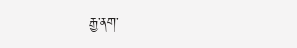རྒྱ་ནག་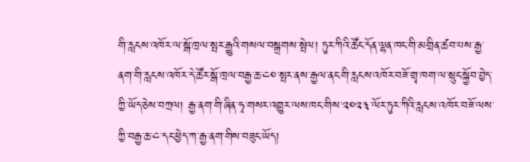གི་རླངས་འཁོར་ལ་སྒོ་ཁྲལ་སྤར་རྒྱུའི་གསལ་བསྒྲགས་སྤེལ། ཏུར་ཀིའི་ཚོང་དོན་ལྷན་ཁང་གི་མགྲིན་ཚབ་པས་རྒྱ་ནག་གི་རླངས་འཁོར་དེ་ཚོར་སྒོ་ཁྲལ་བརྒྱ་ཆ་༤༠་སྤར་ནས་རྒྱལ་ནང་གི་རླངས་འཁོར་བཟོ་གྲྭ་ཁག་ལ་སྲུང་སྐྱོབ་བྱེད་ཀྱི་ཡོད་ཅེས་བཀྲལ། རྒྱ་ནག་གི་ཞིན་ཧྭ་གསར་འགྱུར་ལས་ཁང་གིས་༢༠༢༣་ལོར་ཏུར་ཀིའི་རླངས་འཁོར་བཟོ་ལས་ཀྱི་བརྒྱ་ཆ་༤་དང་ཕྱེད་ཀ་རྒྱ་ནག་གིས་བཟུང་ཡོད།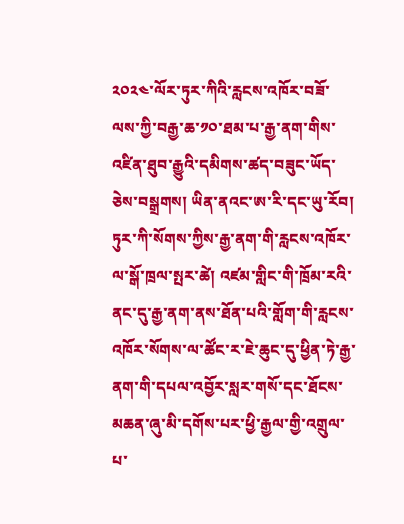༢༠༢༤་ལོར་ཏུར་ཀིའི་རླངས་འཁོར་བཟོ་ལས་ཀྱི་བརྒྱ་ཆ་༡༠་ཐམ་པ་རྒྱ་ནག་གིས་འཛིན་ཐུབ་རྒྱུའི་དམིགས་ཚད་བཟུང་ཡོད་ཅེས་བསྒྲགས། ཡིན་ནའང་ཨ་རི་དང་ཡུ་རོབ། ཏུར་ཀི་སོགས་ཀྱིས་རྒྱ་ནག་གི་རླངས་འཁོར་ལ་སྒོ་ཁྲལ་སྤར་ཚེ། འཛམ་གླིང་གི་ཁྲོམ་རའི་ནང་དུ་རྒྱ་ནག་ནས་ཐོན་པའི་གློག་གི་རླངས་འཁོར་སོགས་ལ་ཚོང་ར་ཇེ་ཆུང་དུ་ཕྱིན་ཏེ་རྒྱ་ནག་གི་དཔལ་འབྱོར་སླར་གསོ་དང་ཐོངས་མཆན་ཞུ་མི་དགོས་པར་ཕྱི་རྒྱལ་གྱི་འགྲུལ་པ་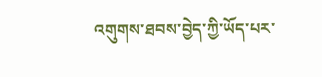འགུགས་ཐབས་བྱེད་ཀྱི་ཡོད་པར་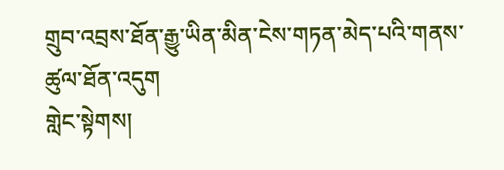གྲུབ་འབྲས་ཐོན་རྒྱུ་ཡིན་མིན་ངེས་གཏན་མེད་པའི་གནས་ཚུལ་ཐོན་འདུག
གླེང་སྟེགས།